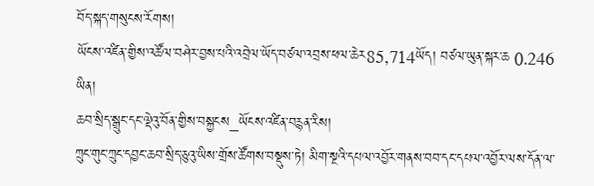བོད་སྐད་གསུངས་རོགས།
ཡོངས་འཛིན་གྱིས་འཚོལ་བཤེར་བྱས་པའི་འབྲེལ་ཡོད་བཙལ་འབྲས་ཕལ་ཆེར85,714ཡོད། བཙལ་ཡུན་སྐར་ཆ 0.246
ཡིན།
ཆབ་སྲིད་སྒྲུང་དང་ལྡེའུ་བོན་གྱིས་བསྐྱངས_ཡོངས་འཛིན་བརྙན་རིས།
ཀྲུང་གུང་ཀྲུང་དབྱང་ཆབ་སྲིད་ཅུའུ་ཡིས་གྲོས་ཚོགས་བསྡུས་ཏེ། མིག་སྔའི་དཔལ་འབྱོར་གནས་བབ་དང་དཔལ་འབྱོར་ལས་དོན་ལ་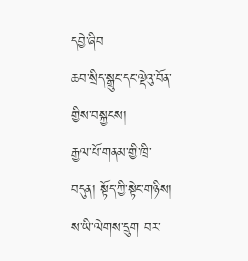དབྱེ་ཞིབ
ཆབ་སྲིད་སྒྲུང་དང་ལྡེའུ་བོན་གྱིས་བསྐྱངས།
རྒྱལ་པོ་གནམ་གྱི་ཁྲི་བདུན། སྟོད་ཀྱི་སྟེང་གཉིས། ས་ཡི་ལེགས་དྲུག བར་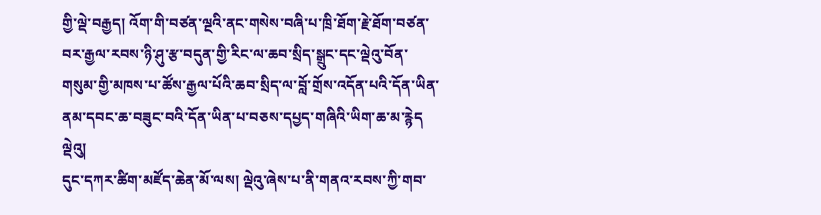གྱི་ལྡེ་བརྒྱད། འོག་གི་བཙན་ལྔའི་ནང་གསེས་བཞི་པ་ཁྲི་ཐོག་རྗེ་ཐོག་བཙན་བར་རྒྱལ་རབས་ཉི་ཤུ་རྩ་བདུན་གྱི་རིང་ལ་ཆབ་སྲིད་སྒྲུང་དང་ལྡེའུ་བོན་གསུམ་གྱི་མཁས་པ་ཚོས་རྒྱལ་པོའི་ཆབ་སྲིད་ལ་བློ་གྲོས་འདོན་པའི་དོན་ཡིན་ནམ་དབང་ཆ་བཟུང་བའི་དོན་ཡིན་པ་བཅས་དཔྱད་གཞིའི་ཡིག་ཆ་མ་རྙེད
ལྡེའུ།
དུང་དཀར་ཚིག་མཛོད་ཆེན་མོ་ལས། ལྡེའུ་ཞེས་པ་ནི་གནའ་རབས་ཀྱི་གབ་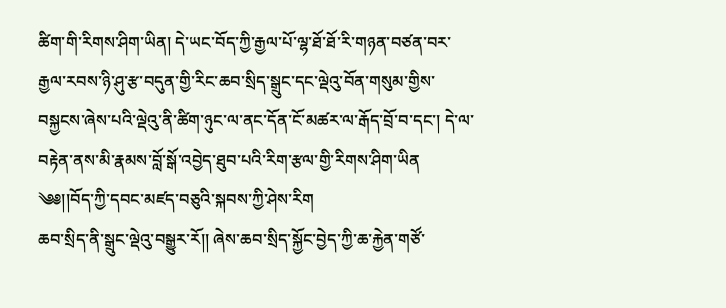ཚིག་གི་རིགས་ཤིག་ཡིན། དེ་ཡང་བོད་ཀྱི་རྒྱལ་པོ་ལྷ་ཐོ་ཐོ་རི་གཉན་བཙན་བར་རྒྱལ་རབས་ཉི་ཤུ་རྩ་བདུན་གྱི་རིང་ཆབ་སྲིད་སྒྲུང་དང་ལྡེའུ་བོན་གསུམ་གྱིས་བསྐྱངས་ཞེས་པའི་ལྡེའུ་ནི་ཚིག་ཉུང་ལ་ནང་དོན་ངོ་མཚར་ལ་རྒོད་བྲོ་བ་དང་། དེ་ལ་བརྟེན་ནས་མི་རྣམས་བློ་སྒོ་འབྱེད་ཐུབ་པའི་རིག་རྩལ་གྱི་རིགས་ཤིག་ཡིན
༄༅།།བོད་ཀྱི་དབང་མཛད་བཅུའི་སྐབས་ཀྱི་ཤེས་རིག
ཆབ་སྲིད་ནི་སྒྲུང་ལྡེའུ་བསྒྱུར་རོ།། ཞེས་ཆབ་སྲིད་སྐྱོང་བྱེད་ཀྱི་ཆ་རྐྱེན་གཙོ་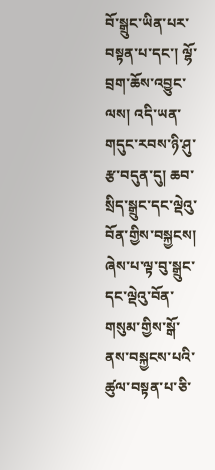བོ་སྒྲུང་ཡིན་པར་བསྟན་པ་དང་། ལྷོ་བྲག་ཆོས་འབྱུང་ལས། འདི་ཡན་གདུང་རབས་ཉི་ཤུ་རྩ་བདུན་དུ། ཆབ་སྲིད་སྒྲུང་དང་ལྡེའུ་བོན་གྱིས་བསྐྱངས། ཞེས་པ་ལྟ་བུ་སྒྲུང་དང་ལྡེའུ་བོན་གསུམ་གྱིས་སྒོ་ནས་བསྐྱངས་པའི་ཚུལ་བསྟན་པ་ཅི་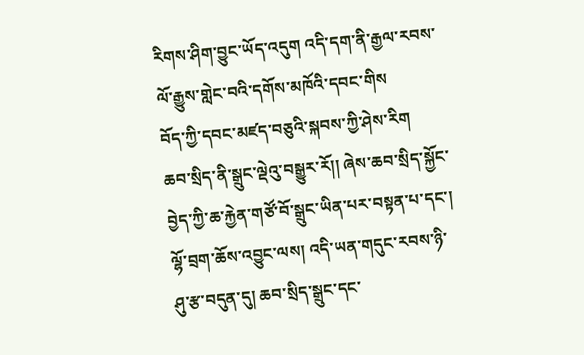རིགས་ཤིག་བྱུང་ཡོད་འདུག འདི་དག་ནི་རྒྱལ་རབས་ལོ་རྒྱུས་གླེང་བའི་དགོས་མཁོའི་དབང་གིས
བོད་ཀྱི་དབང་མཛད་བཅུའི་སྐབས་ཀྱི་ཤེས་རིག
ཆབ་སྲིད་ནི་སྒྲུང་ལྡེའུ་བསྒྱུར་རོ།། ཞེས་ཆབ་སྲིད་སྐྱོང་བྱེད་ཀྱི་ཆ་རྐྱེན་གཙོ་བོ་སྒྲུང་ཡིན་པར་བསྟན་པ་དང་། ལྷོ་བྲག་ཆོས་འབྱུང་ལས། འདི་ཡན་གདུང་རབས་ཉི་ཤུ་རྩ་བདུན་དུ། ཆབ་སྲིད་སྒྲུང་དང་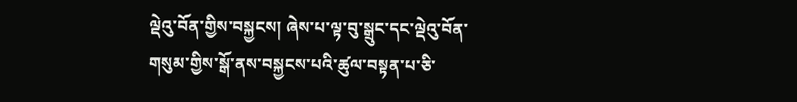ལྡེའུ་བོན་གྱིས་བསྐྱངས། ཞེས་པ་ལྟ་བུ་སྒྲུང་དང་ལྡེའུ་བོན་གསུམ་གྱིས་སྒོ་ནས་བསྐྱངས་པའི་ཚུལ་བསྟན་པ་ཅི་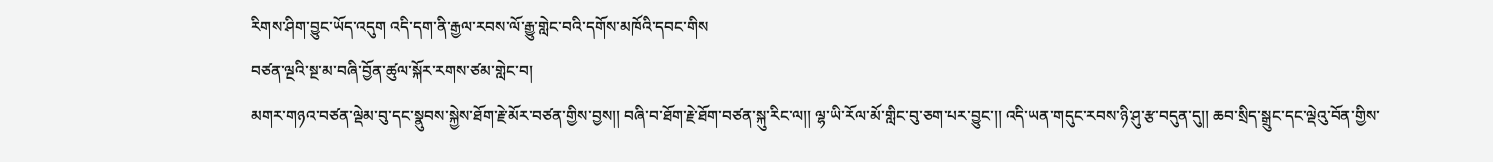རིགས་ཤིག་བྱུང་ཡོད་འདུག འདི་དག་ནི་རྒྱལ་རབས་ལོ་རྒྱུ་གླེང་བའི་དགོས་མཁོའི་དབང་གིས
བཙན་ལྔའི་སྔ་མ་བཞི་བྱོན་ཚུལ་སྐོར་རགས་ཙམ་གླེང་བ།
མགར་གཉའ་བཙན་ལྡེམ་བུ་དང་སྣུབས་སྐྱེས་ཐོག་རྗེ་མོར་བཙན་གྱིས་བྱས།། བཞི་བ་ཐོག་རྗེ་ཐོག་བཙན་སྐུ་རིང་ལ།། ལྷ་ཡི་རོལ་མོ་གླིང་བུ་ཅག་པར་བྱུང་།། འདི་ཡན་གདུང་རབས་ཉི་ཤུ་རྩ་བདུན་དུ།། ཆབ་སྲིད་སྒྲུང་དང་ལྡེའུ་བོན་གྱིས་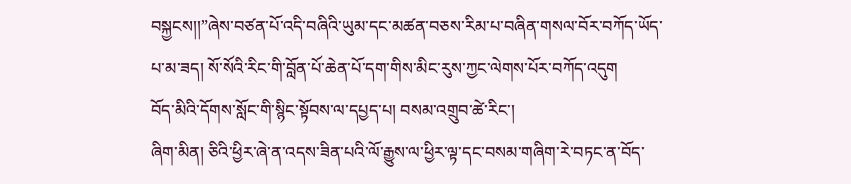བསྐྱངས།།”ཞེས་བཙན་པོ་འདི་བཞིའི་ཡུམ་དང་མཚན་བཅས་རིམ་པ་བཞིན་གསལ་བོར་བཀོད་ཡོད་པ་མ་ཟད། སོ་སོའི་རིང་གི་བློན་པོ་ཆེན་པོ་དག་གིས་མིང་རུས་ཀྱང་ལེགས་པོར་བཀོད་འདུག
བོད་མིའི་དོགས་སློང་གི་སྙིང་སྟོབས་ལ་དཔྱད་པ། བསམ་འགྲུབ་ཚེ་རིང་།
ཞིག་མིན། ཅིའི་ཕྱིར་ཞེ་ན་འདས་ཟིན་པའི་ལོ་རྒྱུས་ལ་ཕྱིར་ལྟ་དང་བསམ་གཞིག་རེ་བཏང་ན་བོད་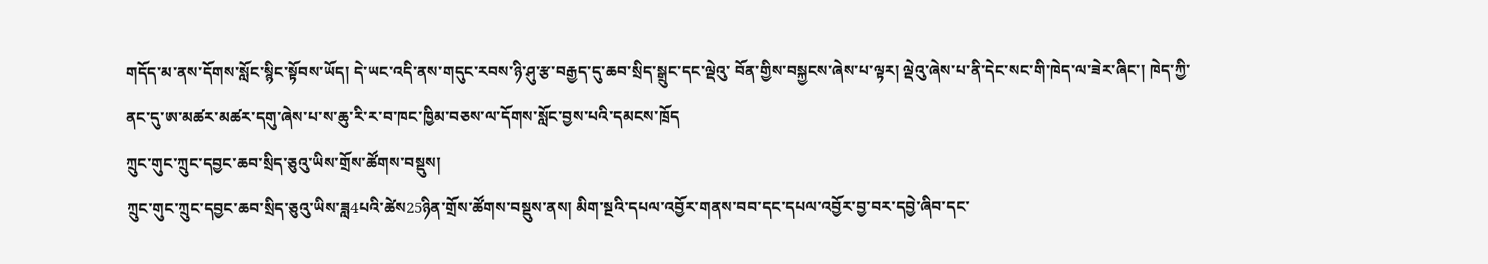གདོད་མ་ནས་དོགས་སློང་སྙིང་སྟོབས་ཡོད། དེ་ཡང་འདི་ནས་གདུང་རབས་ཉི་ཤུ་རྩ་བརྒྱད་དུ་ཆབ་སྲིད་སྒྲུང་དང་ལྡེའུ་ བོན་གྱིས་བསྐྱངས་ཞེས་པ་ལྟར། ལྡེའུ་ཞེས་པ་ནི་དེང་སང་གི་ཁེད་ལ་ཟེར་ཞིང་། ཁེད་ཀྱི་ནང་དུ་ཨ་མཚར་མཚར་དགུ་ཞེས་པ་ས་ཆུ་རི་ར་བ་ཁང་ཁྱིམ་བཅས་ལ་དོགས་སློང་བྱས་པའི་དམངས་ཁྲོད
ཀྲུང་གུང་ཀྲུང་དབྱང་ཆབ་སྲིད་ཅུའུ་ཡིས་གྲོས་ཚོགས་བསྡུས།
ཀྲུང་གུང་ཀྲུང་དབྱང་ཆབ་སྲིད་ཅུའུ་ཡིས་ཟླ4པའི་ཚེས25ཉིན་གྲོས་ཚོགས་བསྡུས་ནས། མིག་སྔའི་དཔལ་འབྱོར་གནས་བབ་དང་དཔལ་འབྱོར་བྱ་བར་དབྱེ་ཞིབ་དང་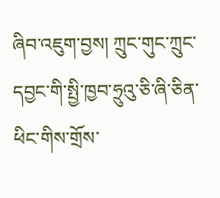ཞིབ་འཇུག་བྱས། ཀྲུང་གུང་ཀྲུང་དབྱང་གི་སྤྱི་ཁྱབ་ཧྲུའུ་ཅི་ཞི་ཅིན་ཕིང་གིས་གྲོས་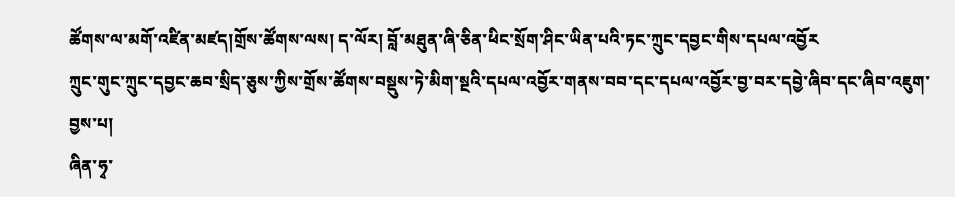ཚོགས་ལ་མགོ་འཛིན་མཛད།གྲོས་ཚོགས་ལས། ད་ལོར། བློ་མཐུན་ཞི་ཅིན་ཕིང་སྲོག་ཤིང་ཡིན་པའི་ཏང་ཀྲུང་དབྱང་གིས་དཔལ་འབྱོར
ཀྲུང་གུང་ཀྲུང་དབྱང་ཆབ་སྲིད་ཅུས་ཀྱིས་གྲོས་ཚོགས་བསྡུས་ཏེ་མིག་སྔའི་དཔལ་འབྱོར་གནས་བབ་དང་དཔལ་འབྱོར་བྱ་བར་དབྱེ་ཞིབ་དང་ཞིབ་འཇུག་བྱས་པ།
ཞིན་ཧྭ་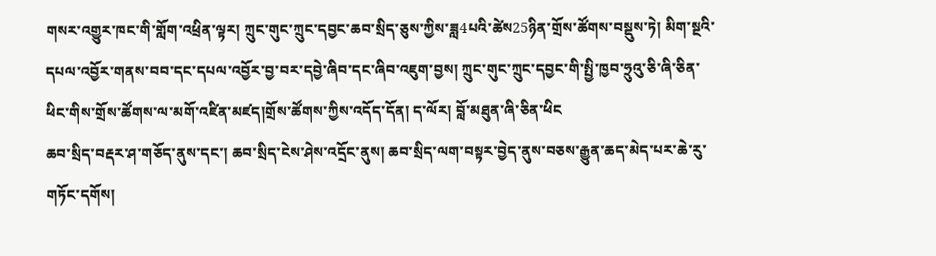གསར་འགྱུར་ཁང་གི་གློག་འཕྲིན་ལྟར། ཀྲུང་གུང་ཀྲུང་དབྱང་ཆབ་སྲིད་ཅུས་ཀྱིས་ཟླ4པའི་ཚེས25ཉིན་གྲོས་ཚོགས་བསྡུས་ཏེ། མིག་སྔའི་དཔལ་འབྱོར་གནས་བབ་དང་དཔལ་འབྱོར་བྱ་བར་དབྱེ་ཞིབ་དང་ཞིབ་འཇུག་བྱས། ཀྲུང་གུང་ཀྲུང་དབྱང་གི་སྤྱི་ཁྱབ་ཧྲུའུ་ཅི་ཞི་ཅིན་ཕིང་གིས་གྲོས་ཚོགས་ལ་མགོ་འཛིན་མཛད།གྲོས་ཚོགས་ཀྱིས་འདོད་དོན། ད་ལོར། བློ་མཐུན་ཞི་ཅིན་ཕིང
ཆབ་སྲིད་བརྡར་ཤ་གཅོད་ནུས་དང་། ཆབ་སྲིད་ངེས་ཤེས་འདྲོང་ནུས། ཆབ་སྲིད་ལག་བསྟར་བྱེད་ནུས་བཅས་རྒྱུན་ཆད་མེད་པར་ཆེ་རུ་གཏོང་དགོས།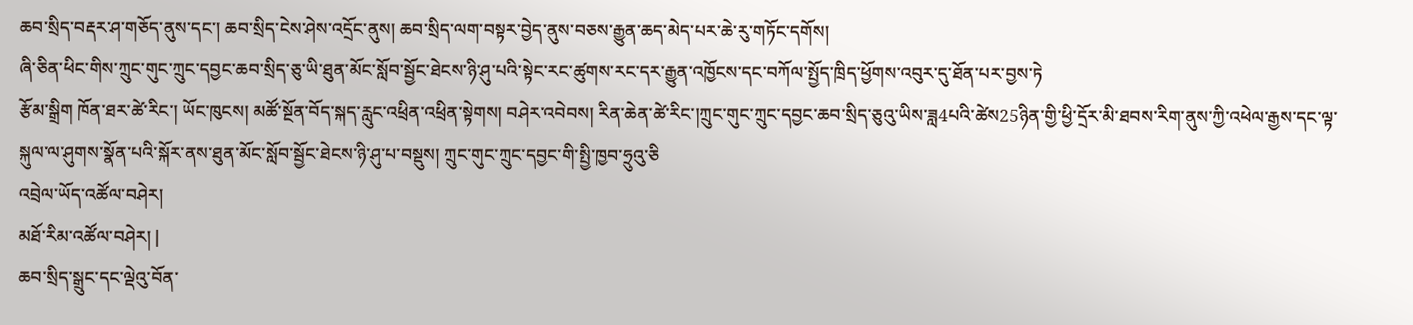ཆབ་སྲིད་བརྡར་ཤ་གཅོད་ནུས་དང་། ཆབ་སྲིད་ངེས་ཤེས་འདྲོང་ནུས། ཆབ་སྲིད་ལག་བསྟར་བྱེད་ནུས་བཅས་རྒྱུན་ཆད་མེད་པར་ཆེ་རུ་གཏོང་དགོས།
ཞི་ཅིན་ཕིང་གིས་ཀྲུང་གུང་ཀྲུང་དབྱང་ཆབ་སྲིད་ཅུ་ཡི་ཐུན་མོང་སློབ་སྦྱོང་ཐེངས་ཉི་ཤུ་པའི་སྟེང་རང་ཚུགས་རང་དར་རྒྱུན་འཁྱོངས་དང་བཀོལ་སྤྱོད་ཁྲིད་ཕྱོགས་འབུར་དུ་ཐོན་པར་བྱས་ཏེ
རྩོམ་སྒྲིག ཁོན་ཐར་ཚེ་རིང་། ཡོང་ཁུངས། མཚོ་སྔོན་བོད་སྐད་རླུང་འཕྲིན་འཕྲིན་སྟེགས། བཤེར་འབེབས། རིན་ཆེན་ཚེ་རིང་།ཀྲུང་གུང་ཀྲུང་དབྱང་ཆབ་སྲིད་ཅུའུ་ཡིས་ཟླ4པའི་ཚེས25ཉིན་གྱི་ཕྱི་དྲོར་མི་ཐབས་རིག་ནུས་ཀྱི་འཕེལ་རྒྱས་དང་ལྟ་སྐུལ་ལ་ཤུགས་སྣོན་པའི་སྐོར་ནས་ཐུན་མོང་སློབ་སྦྱོང་ཐེངས་ཉི་ཤུ་པ་བསྡུས། ཀྲུང་གུང་ཀྲུང་དབྱང་གི་སྤྱི་ཁྱབ་ཧྲུའུ་ཅི
འབྲེལ་ཡོད་འཚོལ་བཤེར།
མཐོ་རིམ་འཚོལ་བཤེར། |
ཆབ་སྲིད་སྒྲུང་དང་ལྡེའུ་བོན་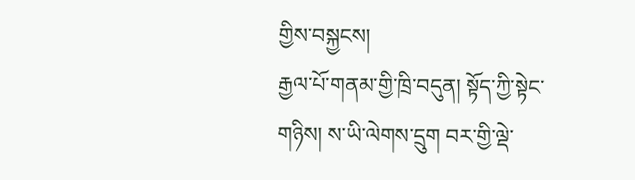གྱིས་བསྐྱངས།
རྒྱལ་པོ་གནམ་གྱི་ཁྲི་བདུན། སྟོད་ཀྱི་སྟེང་གཉིས། ས་ཡི་ལེགས་དྲུག བར་གྱི་ལྡེ་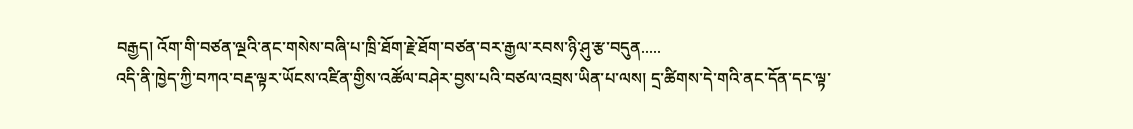བརྒྱད། འོག་གི་བཙན་ལྔའི་ནང་གསེས་བཞི་པ་ཁྲི་ཐོག་རྗེ་ཐོག་བཙན་བར་རྒྱལ་རབས་ཉི་ཤུ་རྩ་བདུན.....
འདི་ནི་ཁྱེད་ཀྱི་བཀའ་བརྡ་ལྟར་ཡོངས་འཛིན་གྱིས་འཚོལ་བཤེར་བྱས་པའི་བཙལ་འབྲས་ཡིན་པ་ལས། དྲ་ཚིགས་དེ་གའི་ནང་དོན་དང་ལྟ་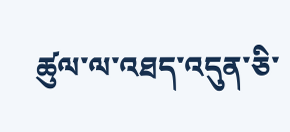ཚུལ་ལ་འཐད་འདུན་ཅི་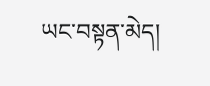ཡང་བསྟན་མེད།